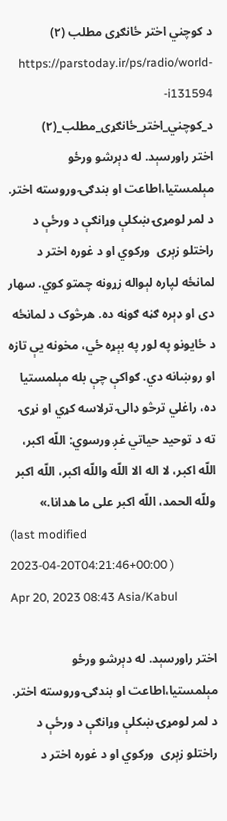د کوچني اختر ځانګړی مطلب (۲)
https://parstoday.ir/ps/radio/world-i131594-د_کوچني_اختر_ځانګړی_مطلب_(۲)
اختر راورسېد. له دېرشو ورځو مېلمستیا،اطاعت او بندګۍ وروسته اختر. د لمر لومړۍ ښکلې وړانګې د ورځې د راختلو زېری  ورکوي او د غوره اختر د لمانځه لپاره لېواله زړونه چمتو کوي. سهار دی او ډېره ګڼه ګوڼه ده. هرڅوک د لمانځه د ځایونو په لور په بېړه ځي، مخونه یې تازه او روښانه دي. ګواکې چې بله مېلمستیا ده، راغلي ترڅو ډالۍ ترلاسه کړي او نړۍ ته د توحید حیاتي غږ ورسوي: اللّه اکبر، اللّه اکبر، لا اله الا اللّه واللّه اکبر، اللّه اکبر وللّه الحمد، اللّه اکبر على ما هدانا.»
(last modified 2023-04-20T04:21:46+00:00 )
Apr 20, 2023 08:43 Asia/Kabul

اختر راورسېد. له دېرشو ورځو مېلمستیا،اطاعت او بندګۍ وروسته اختر. د لمر لومړۍ ښکلې وړانګې د ورځې د راختلو زېری  ورکوي او د غوره اختر د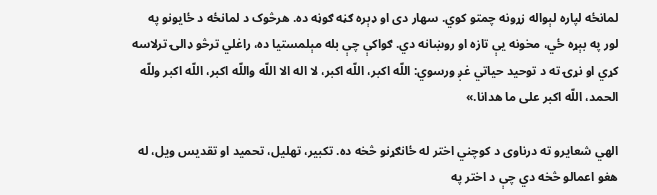لمانځه لپاره لېواله زړونه چمتو کوي. سهار دی او ډېره ګڼه ګوڼه ده. هرڅوک د لمانځه د ځایونو په لور په بېړه ځي، مخونه یې تازه او روښانه دي. ګواکې چې بله مېلمستیا ده، راغلي ترڅو ډالۍ ترلاسه کړي او نړۍ ته د توحید حیاتي غږ ورسوي: اللّه اکبر، اللّه اکبر، لا اله الا اللّه واللّه اکبر، اللّه اکبر وللّه الحمد، اللّه اکبر على ما هدانا.»

الهي شعایرو ته درناوی د کوچني اختر له ځانګړنو څخه ده. تکبير، تهليل، تحميد او تقديس ويل، له هغو اعمالو څخه دي چې د اختر په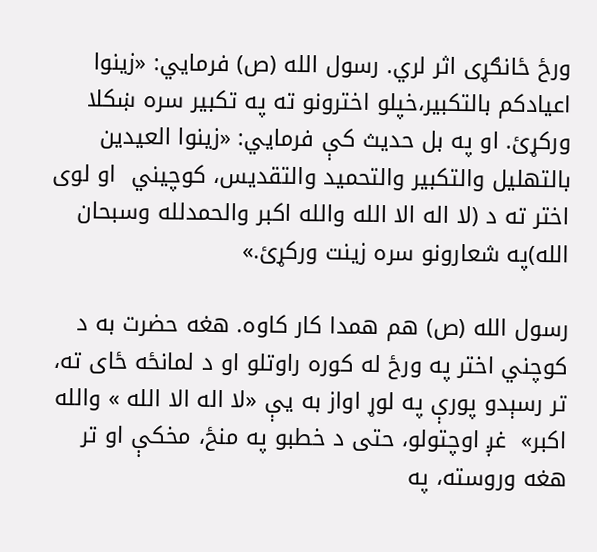ورځ ځانګړی اثر لري. رسول الله (ص) فرمایي: «زینوا اعیادکم بالتکبیر،خپلو اخترونو ته په تکبیر سره ښکلا ورکړئ. او په بل حدیث کې فرمایي: «زینوا العیدین بالتهلیل والتکبیر والتحمید والتقدیس، کوچیني  او لوی اختر ته د (لا اله الا الله والله اکبر والحمدلله وسبحان الله)په شعارونو سره زینت ورکړئ.»

رسول الله (ص) هم همدا کار کاوه. هغه حضرت به د کوچني اختر په ورځ له کوره راوتلو او د لمانځه ځای ته، تر رسېدو پورې په لوړ اواز به يې «لا اله الا الله » والله اکبر»  غږ اوچتولو، حتی د خطبو په منځ، مخکې او تر هغه وروسته، په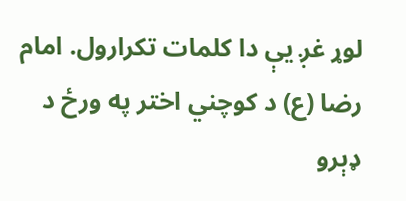لوړ غږ يې دا کلمات تکرارول. امام رضا (ع) د کوچني اختر په ورځ د ډېرو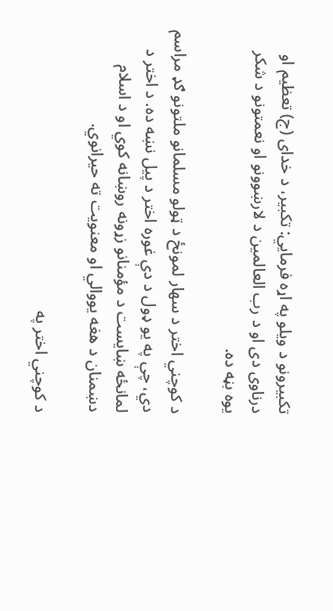تکبیرونو د ویلو په اړه فرمايي: تکبیر، د خدای (ج) تعظیم او درناوی دی او د رب العالمین د لارښوونو او نعمتونو د شکر یوه بڼه ده.

د کوچني اختر د سهار لمونځ د ټولو مسلمانو ملتونو ګډ مراسم دي، چې په یو ډول د دې غوره اختر د پیل نښه ده. د اختر د لمانځه ښايست د مؤمنانو زړونه روښانه کوي او د اسلام دښمنان د هغه يووالي او معنویت ته حيرانوي.

د کوچني اختر په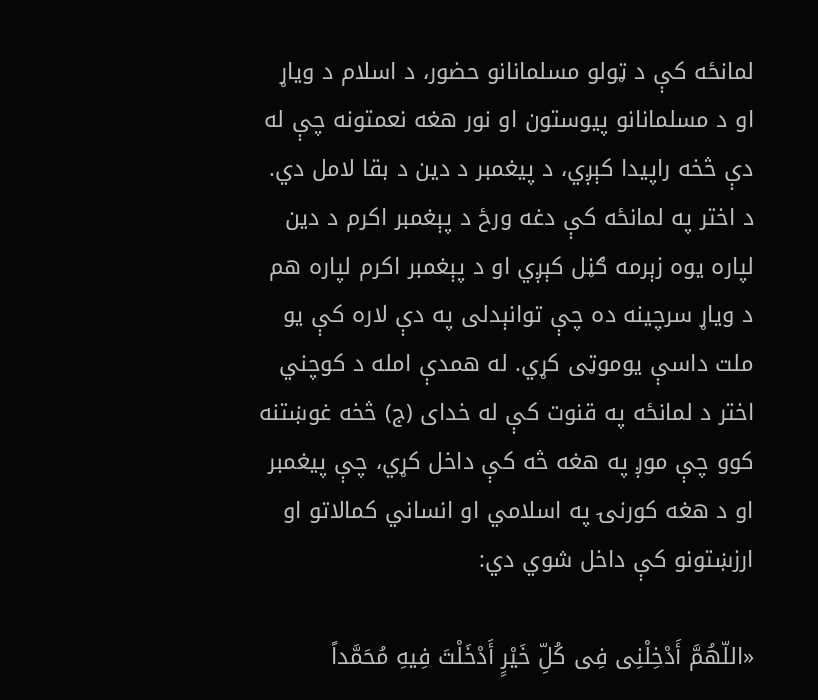لمانځه کې د ټولو مسلمانانو حضور، د اسلام د وياړ او د مسلمانانو پيوستون او نور هغه نعمتونه چې له دې څخه راپيدا کېږي، د پيغمبر د دين د بقا لامل دي. د اختر په لمانځه کې دغه ورځ د پېغمبر اکرم د دين لپاره يوه زېرمه ګڼل کېږي او د پېغمبر اکرم لپاره هم د وياړ سرچينه ده چې توانېدلی په دې لاره کې یو ملت داسې یوموټی کړي. له همدې امله د کوچني اختر د لمانځه په قنوت کې له خدای (ج) څخه غوښتنه کوو چې موږ په هغه څه کې داخل کړي، چې پیغمبر او د هغه کورنۍ په اسلامي او انساني کمالاتو او ارزښتونو کې داخل شوي دي:

«اللّهُمَّ أَدْخِلْنِی فِی کُلِّ خَیْرٍ أَدْخَلْتَ فِیهِ مُحَمَّداً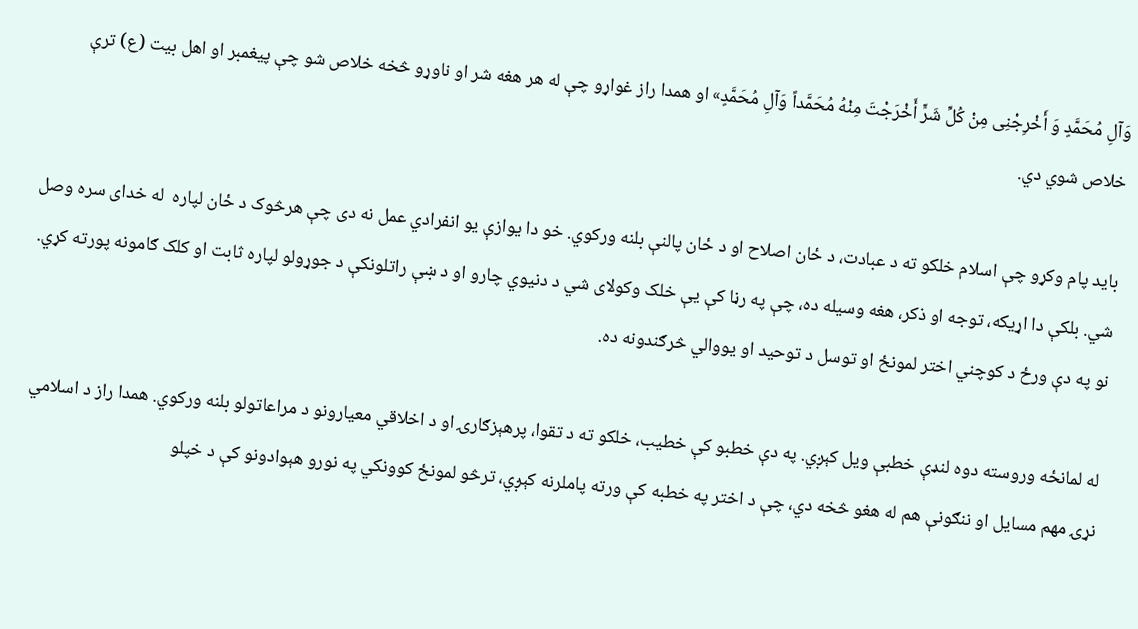وَآلِ مُحَمَّدٍ وَ أَخْرِجْنِی مِنْ کُلِّ شَرٍّ أَخْرَجْتَ مِنْهُ مُحَمَّداً وَآلِ مُحَمَّدٍ» او همدا راز غواړو چې له هر هغه شر او ناوړو څخه خلاص شو چې پیغمبر او اهل بیت (ع) ترې خلاص شوي دي.

باید پام وکړو چې اسلام خلکو ته د عبادت، د ځان اصلاح او د ځان پالنې بلنه ورکوي. خو دا یوازې یو انفرادي عمل نه دی چې هرڅوک د ځان لپاره  له خدای سره وصل شي. بلکې دا اړیکه، توجه او ذکر، هغه وسیله ده، چې په رڼا کې یې خلک وکولای شي د دنیوي چارو او د ښې راتلونکې د جوړولو لپاره ثابت او کلک ګامونه پورته کړي. نو په دې ورځ د کوچني اختر لمونځ او توسل د توحيد او يووالي څرګندونه ده.

له لمانځه وروسته دوه لنډې خطبې ويل کېږي. په دې خطبو کې خطیب، خلکو ته د تقوا، پرهېزګارۍ او د اخلاقي معیارونو د مراعاتولو بلنه ورکوي. همدا راز د اسلامي نړۍ مهم مسایل او ننګونې هم له هغو څخه دي، چې د اختر په خطبه کې ورته پاملرنه کېږي، ترڅو لمونځ کوونکي په نورو هېوادونو کې د خپلو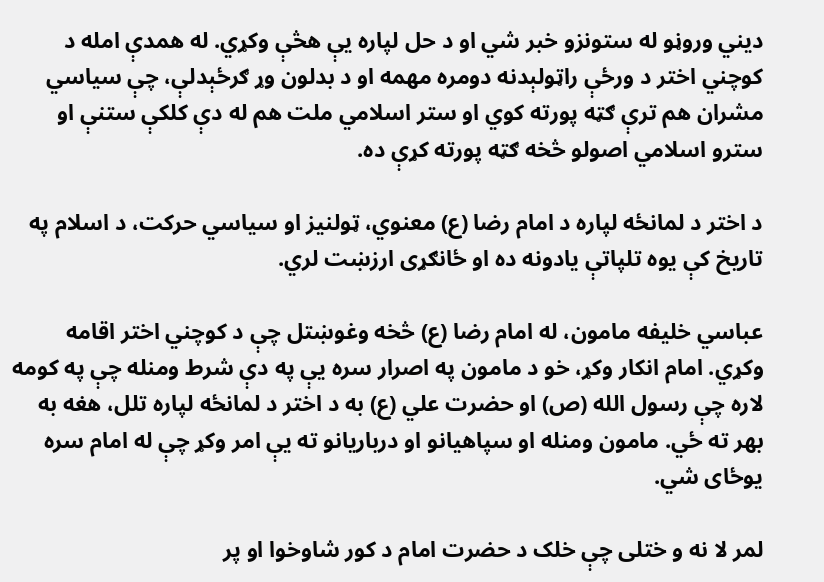دیني وروڼو له ستونزو خبر شي او د حل لپاره یې هڅې وکړي. له همدې امله د کوچني اختر د ورځې راټولېدنه دومره مهمه او د بدلون وړ ګرځېدلې، چې سیاسي مشران هم ترې ګټه پورته کوي او ستر اسلامي ملت هم له دې کلکې ستنې او سترو اسلامي اصولو څخه ګټه پورته کړې ده.

د اختر د لمانځه لپاره د امام رضا (ع) معنوي، ټولنیز او سیاسي حرکت، د اسلام په تاریخ کې یوه تلپاتې یادونه ده او ځانګړی ارزښت لري.

عباسي خلیفه مامون، له امام رضا (ع) څخه وغوښتل چې د کوچني اختر اقامه وکړي. امام انکار وکړ، خو د مامون په اصرار سره يې په دې شرط ومنله چې په کومه لاره چې رسول الله (ص) او حضرت علي (ع) به د اختر د لمانځه لپاره تلل، هغه به بهر ته ځي. مامون ومنله او سپاهیانو او درباریانو ته یې امر وکړ چې له امام سره یوځای شي.

لمر لا نه و ختلی چې خلک د حضرت امام د کور شاوخوا او پر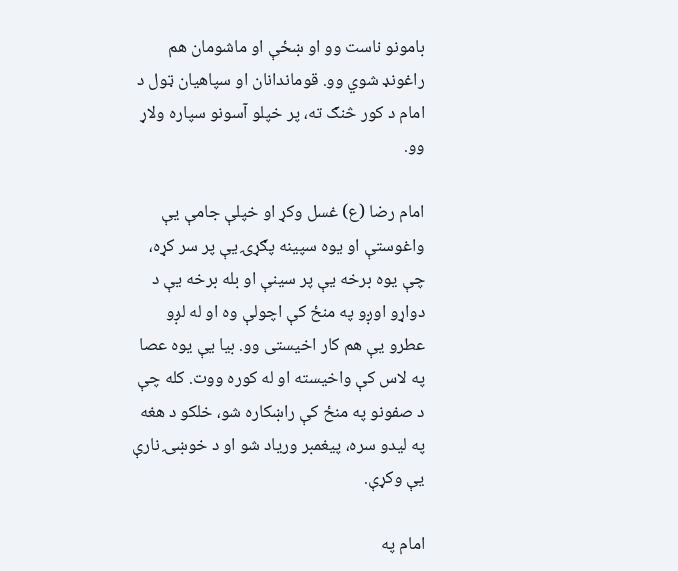بامونو ناست وو او ښځې او ماشومان هم راغونډ شوي وو. قوماندانان او سپاهیان ټول د امام د کور څنګ ته، پر خپلو آسونو سپاره ولاړ وو.

امام رضا (ع) غسل وکړ او خپلې جامې يې واغوستې او يوه سپينه پګړۍ يې پر سر کړه، چې یوه برخه يې پر سينې او بله برخه يې د دواړو اوږو په منځ کې اچولې وه او له لږو عطرو يې هم کار اخیستی وو. بیا یې یوه عصا په لاس کې واخیسته او له کوره ووت. کله چې د صفونو په منځ کې راښکاره شو، خلکو د هغه په لیدو سره، پیغمبر وریاد شو او د خوښۍ نارې یې وکړې.

امام په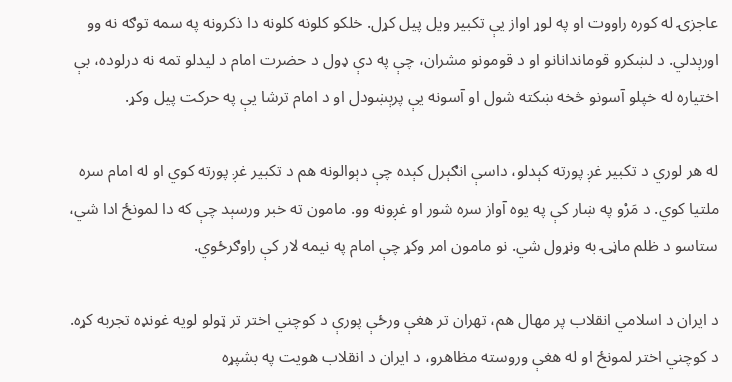عاجزۍ له کوره راووت او په لوړ اواز یې تکبیر ویل پیل کړل. خلکو کلونه کلونه دا ذکرونه په سمه توګه نه وو اورېدلي. د لښکرو قوماندانانو او د قومونو مشران، چې په دې ډول د حضرت امام د لیدلو تمه نه درلوده، بې اختیاره له خپلو آسونو څخه ښکته شول او آسونه یې پرېښودل او د امام ترشا یې په حرکت پیل وکړ.

له هر لوري د تکبیر غږ پورته کېدلو، داسې انګېرل کېده چې دېوالونه هم د تکبیر غږ پورته کوي او له امام سره ملتیا کوي. د مَرْو په ښار کې په یوه آواز سره شور او غږونه وو. مامون ته خبر ورسېد چې که دا لمونځ ادا شي، ستاسو د ظلم ماڼۍ به ونړول شي. نو مامون امر وکړ چې امام په نیمه لار کې راوګرځوي.

د ایران د اسلامي انقلاب پر مهال هم، تهران تر هغې ورځې پورې د کوچني اختر تر ټولو لویه غونډه تجربه کړه. د کوچني اختر لمونځ او له هغې وروسته مظاهرو، د ایران د انقلاب هویت په بشپړه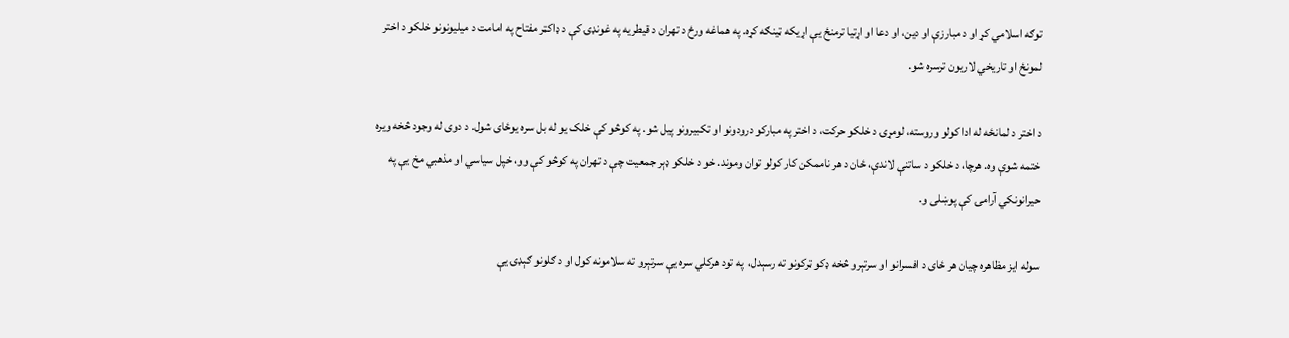توګه اسلامي کړ او د مبارزې او دین، او دعا او اړتیا ترمنځ یې اړیکه ټینګه کړه. په هماغه ورځ د تهران د قیطریه په غونډۍ کې د ډاکټر مفتاح په امامت د میلیونونو خلکو د اختر لمونځ او تاریخي لاریون ترسره شو.

د اختر د لمانځه له ادا کولو وروسته، لومړۍ د خلکو حرکت، د اختر په مبارکو درودونو او تکبیرونو پیل شو. په کوڅو کې خلک یو له بل سره یوځای شول. د دوی له وجود څخه ویره ختمه شوې وه. هرچا، د خلکو د ساتنې لاندې، ځان د هر ناممکن کار کولو توان وموند. خو د خلکو ډېر جمعیت چې د تهران په کوڅو کې وو، خپل سیاسي او مذهبي مخ یې په حیرانونکي آرامۍ کې پوښلی و.

سوله ایز مظاهره چیان هر ځای د افسرانو او سرتېرو څخه ډکو ټرکونو ته رسېدل،  په تود هرکلي سره یې سرتېرو ته سلامونه کول او د ګلونو ګېډۍ یې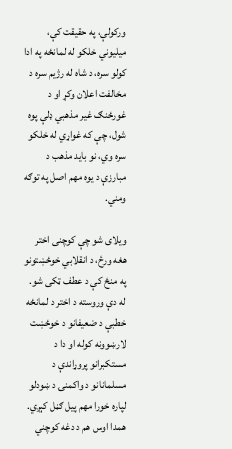ورکولې، په حقیقت کې، میلیوني خلکو له لمانځه په ادا کولو سره، د شاه له رژیم سره د مخالفت اعلان وکړ او د غورځنګ غیر مذهبي ډلې پوه شول، چې که غواړي له خلکو سره وي، نو باید مذهب د مبارزې د یوه مهم اصل په توګه ومني.

ویلای شو چې کوچنی اختر هغه ورځ، د انقلابي خوځښتونو په منځ کې د عطف ټکی شو. له دې وروسته د اختر د لمانځه خطبې د ضعيفانو د خوځښت لارښوونه کوله او دا د مستکبرانو پروړاندې د مسلمانانو د واکمنۍ د ښودلو لپاره خورا مهم پيل ګڼل کېږي. همدا اوس هم د دغه کوچني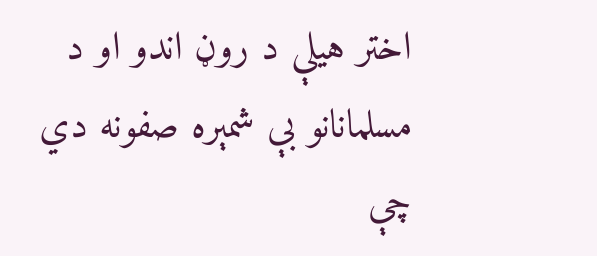اختر هیلې د روڼ اندو او د مسلمانانو بې شمېره صفونه دي چې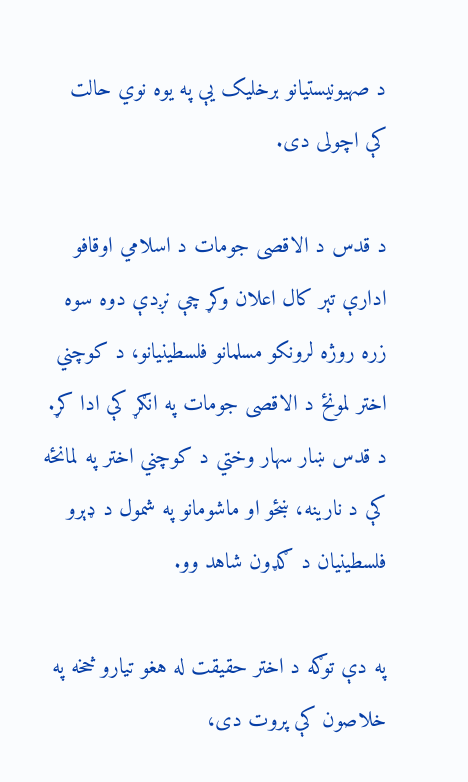د صهیونیستیانو برخلیک یې په یوه نوي حالت کې اچولی دی.

د قدس د الاقصی جومات د اسلامي اوقافو ادارې تېر کال اعلان وکړ چې نږدې دوه سوه زره روژه لرونکو مسلمانو فلسطینیانو، د کوچني اختر لمونځ د الاقصی جومات په انګړ کې ادا کړ. د قدس ښار سهار وختي د کوچني اختر په لمانځه کې د نارينه، ښځو او ماشومانو په شمول د ډېرو فلسطينيان د ګډون شاهد وو.

په دې توګه د اختر حقیقت له هغو تیارو څخه په خلاصون کې پروت دی،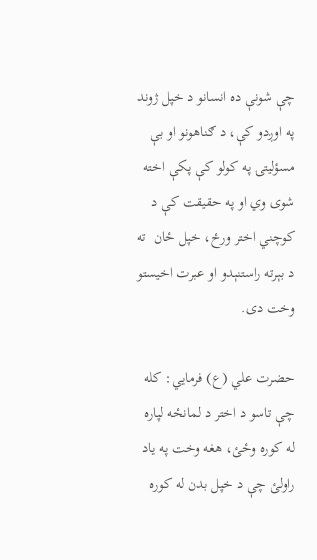چې شونې ده انسانو د خپل ژوند په اوږدو کې، د ګناهونو او بې مسؤلیتۍ په کولو کې پکې اخته شوی وي او په حقیقت کې د کوچني اختر ورځ، خپل ځان  ته د بېرته راستنېدو او عبرت اخیستو وخت دی.

حضرت علي (ع) فرمايي: کله چې تاسو د اختر د لمانځه لپاره له کوره وځئ، هغه وخت په یاد راولئ چې د خپل بدن له کوره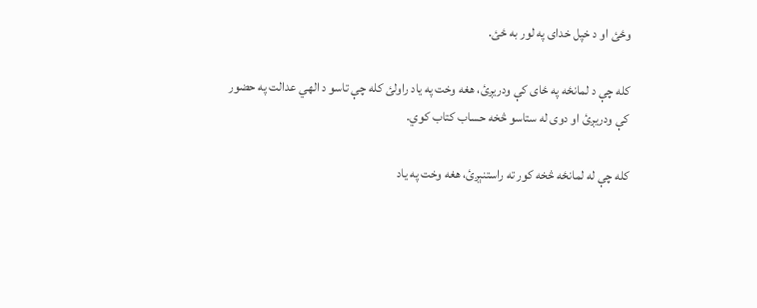وځئ او د خپل خدای په لور به ځئ.

کله چې د لمانځه په ځای کې ودریږئ، هغه وخت په یاد راولئ کله چې تاسو د الهي عدالت په حضور کې ودریږئ او دوی له ستاسو څخه حساب کتاب کوي.

کله چې له لمانځه څخه کور ته راستنېږئ، هغه وخت په یاد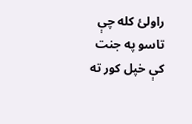راولئ کله چې تاسو په جنت کې خپل کور ته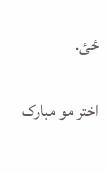ځئ.

اختر مو مبارک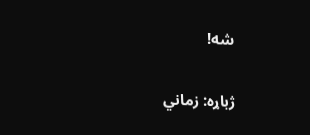شه!

ژباړه: زماني